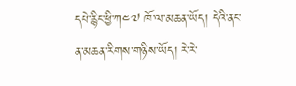དཔེ་རྙིང་ཕྱི་ཀ༤༧ ཁོ་ལ་མཆན་ཡོད། དེའི་ནང་ན་མཆན་རིགས་གཉིས་ཡོད། རེ་རེ་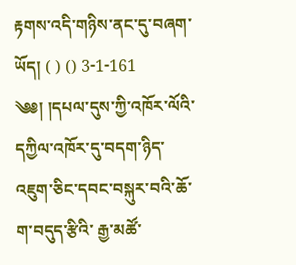རྟགས་འདི་གཉིས་ནང་དུ་བཞག་ཡོད། ( ) () 3-1-161 ༄༅། །དཔལ་དུས་ཀྱི་འཁོར་ལོའི་དཀྱིལ་འཁོར་དུ་བདག་ཉིད་ འཇུག་ཅིང་དབང་བསྐུར་བའི་ཆོ་ག་བདུད་རྩིའི་ རྒྱ་མཚོ་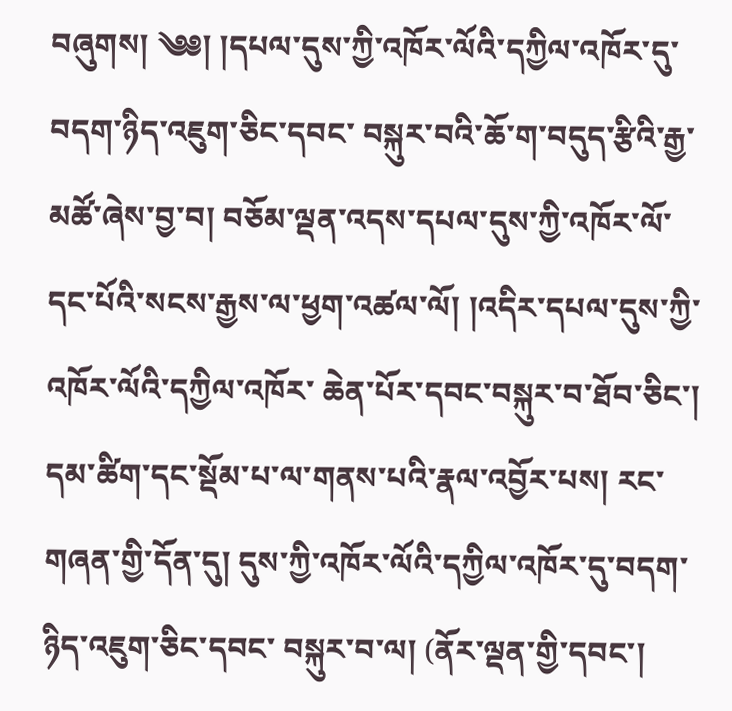བཞུགས། ༄༅། །དཔལ་དུས་ཀྱི་འཁོར་ལོའི་དཀྱིལ་འཁོར་དུ་བདག་ཉིད་འཇུག་ཅིང་དབང་ བསྐུར་བའི་ཆོ་ག་བདུད་རྩིའི་རྒྱ་མཚོ་ཞེས་བྱ་བ། བཅོམ་ལྡན་འདས་དཔལ་དུས་ཀྱི་འཁོར་ལོ་ དང་པོའི་སངས་རྒྱས་ལ་ཕྱག་འཚལ་ལོ། །འདིར་དཔལ་དུས་ཀྱི་འཁོར་ལོའི་དཀྱིལ་འཁོར་ ཆེན་པོར་དབང་བསྐུར་བ་ཐོབ་ཅིང་། དམ་ཚིག་དང་སྡོམ་པ་ལ་གནས་པའི་རྣལ་འབྱོར་པས། རང་གཞན་གྱི་དོན་དུ། དུས་ཀྱི་འཁོར་ལོའི་དཀྱིལ་འཁོར་དུ་བདག་ཉིད་འཇུག་ཅིང་དབང་ བསྐུར་བ་ལ། (ནོར་ལྡན་གྱི་དབང་།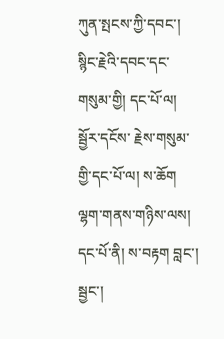ཀུན་སྤངས་ཀྱི་དབང་། སྙིང་རྗེའི་དབང་དང་གསུམ་གྱི། དང་པོ་ལ། སྦྱོར་དངོས་ རྗེས་གསུམ་གྱི་དང་པོ་ལ། ས་ཆོག ལྷག་གནས་གཉིས་ལས། དང་པོ་ནི། ས་བརྟག བླང་། སྦྱང་།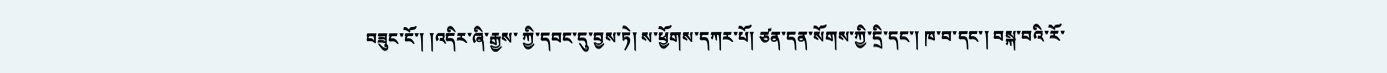བཟུང་ངོ་། །འདིར་ཞི་རྒྱས་ ཀྱི་དབང་དུ་བྱས་ཏེ། ས་ཕྱོགས་དཀར་པོ། ཙན་དན་སོགས་ཀྱི་དྲི་དང་། ཁ་བ་དང་། བསྐ་བའི་རོ་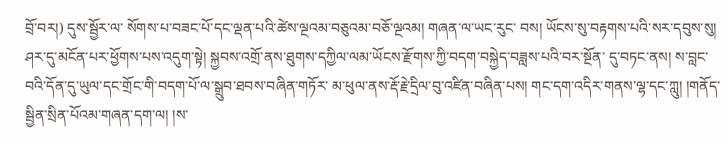བྲོ་བར།) དུས་སྦྱོར་ལ་ སོགས་པ་བཟང་པོ་དང་ལྡན་པའི་ཚེས་ལྔའམ་བཅུའམ་བཅོ་ལྔའམ། གཞན་ལ་ཡང་རུང་ བས། ཡོངས་སུ་བརྟགས་པའི་སར་དབུས་སུ། ཤར་དུ་མངོན་པར་ཕྱོགས་པས་འདུག་སྟེ། སྐྱབས་འགྲོ་ནས་ཐུགས་དཀྱིལ་ལམ་ཡོངས་རྫོགས་ཀྱི་བདག་བསྐྱེད་བཟླས་པའི་བར་སྔོན་ དུ་བཏང་ནས། ས་བླང་བའི་དོན་དུ་ཡུལ་དང་གྲོང་གི་བདག་པོ་ལ་སྒྲུབ་ཐབས་བཞིན་གཏོར་ མ་ཕུལ་ནས་རྡོ་རྗེ་དྲིལ་བུ་འཛིན་བཞིན་པས། གང་དག་འདིར་གནས་ལྷ་དང་ཀླུ། །གནོད་ སྦྱིན་སྲིན་པོའམ་གཞན་དག་ལ། །ས་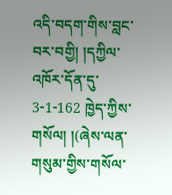འདི་བདག་གིས་བླང་བར་བགྱི། །དཀྱིལ་འཁོར་དོན་དུ་ 3-1-162 ཁྱེད་ཀྱིས་གསོལ། །(ཞེས་ལན་གསུམ་གྱིས་གསོལ་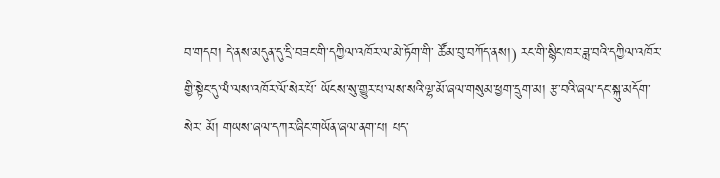བ་གདབ། དེ་ནས་མདུན་དུ་དྲི་བཟང་གི་དཀྱིལ་འཁོར་ལ་མེ་ཏོག་གི་ ཚོམ་བུ་བཀོད་ནས།) རང་གི་སྙིང་ཁར་ཟླ་བའི་དཀྱིལ་འཁོར་གྱི་སྟེང་དུ་ལཾ་ལས་འཁོར་ལོ་སེར་པོ་ ཡོངས་སུ་གྱུར་པ་ལས་སའི་ལྷ་མོ་ཞལ་གསུམ་ཕྱག་དྲུག་མ། རྩ་བའི་ཞལ་དང་སྐུ་མདོག་སེར་ མོ། གཡས་ཞལ་དཀར་ཞིང་གཡོན་ཞལ་ནག་པ། པད་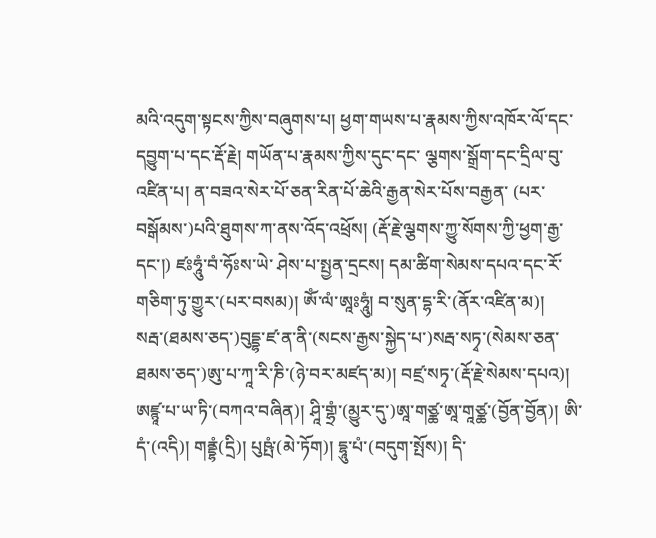མའི་འདུག་སྟངས་ཀྱིས་བཞུགས་པ། ཕྱག་གཡས་པ་རྣམས་ཀྱིས་འཁོར་ལོ་དང་དབྱུག་པ་དང་རྡོ་རྗེ། གཡོན་པ་རྣམས་ཀྱིས་དུང་དང་ ལྕགས་སྒྲོག་དང་དྲིལ་བུ་འཛིན་པ། ན་བཟའ་སེར་པོ་ཅན་རིན་པོ་ཆེའི་རྒྱན་སེར་པོས་བརྒྱན་ (པར་བསྒོམས་)པའི་ཐུགས་ཀ་ནས་འོད་འཕྲོས། (རྡོ་རྗེ་ལྕགས་ཀྱུ་སོགས་ཀྱི་ཕྱག་རྒྱ་དང་།) ཛཿཧཱུཾ་བཾ་ཧོཿས་ཡེ་ ཤེས་པ་སྤྱན་དྲངས། དམ་ཚིག་སེམས་དཔའ་དང་རོ་གཅིག་ཏུ་གྱུར་(པར་བསམ)། ༀ་ལཾ་ཨཱཿཧཱུཾ། བ་སུན་དྷ་རི་(ནོར་འཛིན་མ)། སརྦ་(ཐམས་ཅད་)བུདྡྷ་ཛ་ན་ནི་(སངས་རྒྱས་སྐྱེད་པ་)སརྦ་སཏྭ་(སེམས་ཅན་ ཐམས་ཅད་)ཨུ་པ་ཀཱ་རི་ཎི་(ཉེ་བར་མཛད་མ)། བཛྲ་སཏྭ་(རྡོ་རྗེ་སེམས་དཔའ)། ཨཛྙཱ་པ་ཡ་ཏི་(བཀའ་བཞིན)། ཤཱི་གྷྲཾ་(མྱུར་དུ་)ཨཱ་གཙྪ་ཨཱ་གཱཙྪ་(བྱོན་བྱོན)། ཨི་དཾ་(འདི)། གནྡྷཾ(དྲི)། པུཥྤཾ་(མེ་ཏོག)། དྷཱུ་པཾ་(བདུག་སྤོས)། དི་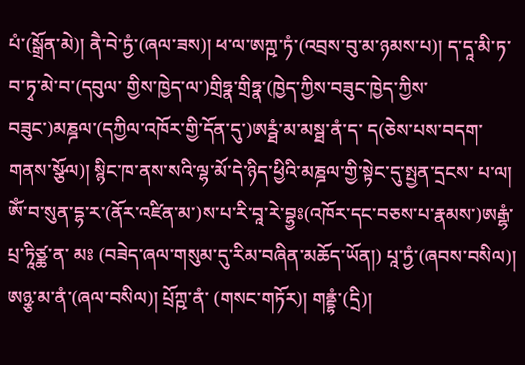པཾ་(སྒྲོན་མེ)། ནཻ་བེ་ཏྱཾ་(ཞལ་ཟས)། ཕ་ལ་ཨཀྵ་ཏཾ་(འབྲས་བུ་མ་ཉམས་པ)། ད་དཱ་མི་ཏ་བ་ཏྭ་མེ་བ་(དབུལ་ གྱིས་ཁྱེད་ལ་)གྲིཧྣ་གྲིཧྣ་(ཁྱེད་ཀྱིས་བཟུང་ཁྱེད་ཀྱིས་བཟུང་)མཎྜལ་(དཀྱིལ་འཁོར་གྱི་དོན་དུ་)ཨཪྠཾ་མ་མསྠ་ནཾ་ད་ ད(ཅེས་པས་བདག་གནས་སྩོལ)། སྙིང་ཁ་ནས་སའི་ལྷ་མོ་དེ་ཉིད་ཕྱིའི་མཎྜལ་གྱི་སྟེང་དུ་སྤྱན་དྲངས་ པ་ལ། ༀ་བ་སུན་དྷ་ར་(ནོར་འཛིན་མ་)ས་པ་རི་བཱ་རེ་བྷྱཿ(འཁོར་དང་བཅས་པ་རྣམས་)ཨརྒྷཾ་པྲ་ཏཱིཙྪ་ན་ མཿ (བཟེད་ཞལ་གསུམ་དུ་རིམ་བཞིན་མཆོད་ཡོན།) པཱ་ཏྱཾ་(ཞབས་བསིལ)། ཨཉྩ་མ་ནཾ་(ཞལ་བསིལ)། པྲོཀྵ་ནཾ་ (གསང་གཏོར)། གནྡྷཾ་(དྲི)།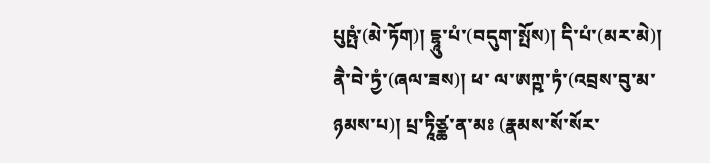པུཥྤཾ་(མེ་ཏོག)། དྷཱུ་པཾ་(བདུག་སྤོས)། དི་པཾ་(མར་མེ)། ནཻ་བེ་ཏྱཾ་(ཞལ་ཟས)། ཕ་ ལ་ཨཀྵ་ཏཾ་(འབྲས་བུ་མ་ཉམས་པ)། པྲ་ཏཱིཙྪ་ན་མཿ (རྣམས་སོ་སོར་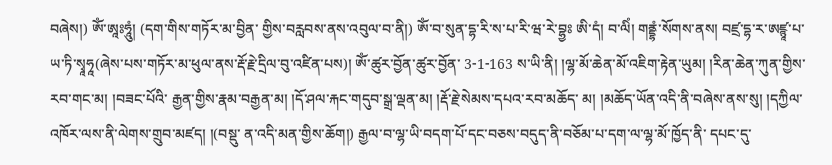བཞེས།) ༀ་ཨཱཿཧཱུཾ། (དག་གིས་གཏོར་མ་བྱིན་ གྱིས་བརླབས་ནས་འབུལ་བ་ནི།) ༀ་བ་སུན་དྷ་རི་ས་པ་རི་ཝ་རེ་བྷྱཿ ཨི་དཾ། བ་ལིཾ། གནྡྷཾ་སོགས་ནས། བཛྲ་དྷ་ར་ཨཛྙཱ་པ་ཡ་ཏི་སྭཱཧཱ(ཞེས་པས་གཏོར་མ་ཕུལ་ནས་རྡོ་རྗེ་དྲིལ་བུ་འཛིན་པས)། ༀ་ཚུར་བྱོན་ཚུར་བྱོན་ 3-1-163 ས་ཡི་ནི། །ལྷ་མོ་ཆེན་མོ་འཇིག་རྟེན་ཡུམ། །རིན་ཆེན་ཀུན་གྱིས་རབ་གང་མ། །བཟང་པོའི་ རྒྱན་གྱིས་རྣམ་བརྒྱན་མ། །དོ་ཤལ་རྐང་གདུབ་སྒྲ་ལྡན་མ། །རྡོ་རྗེ་སེམས་དཔའ་རབ་མཆོད་ མ། །མཆོད་ཡོན་འདི་ནི་བཞེས་ནས་སུ། །དཀྱིལ་འཁོར་ལས་ནི་ལེགས་གྲུབ་མཛད། །(བསྡུ་ ན་འདི་མན་གྱིས་ཆོག།) རྒྱལ་བ་ལྷ་ཡི་བདག་པོ་དང་བཅས་བདུད་ནི་བཅོམ་པ་དག་ལ་ལྷ་མོ་ཁྱོད་ནི་ དཔང་དུ་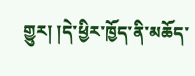གྱུར། །དེ་ཕྱིར་ཁྱོད་ནི་མཆོད་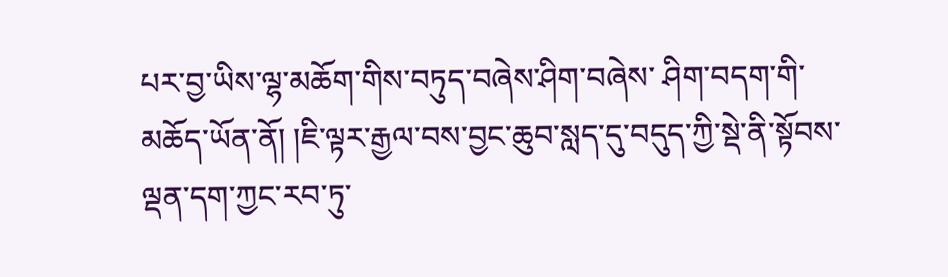པར་བྱ་ཡིས་ལྷ་མཆོག་གིས་བཏུད་བཞེས་ཤིག་བཞེས་ ཤིག་བདག་གི་མཆོད་ཡོན་ནོ། །ཇི་ལྟར་རྒྱལ་བས་བྱང་ཆུབ་སླད་དུ་བདུད་ཀྱི་སྡེ་ནི་སྟོབས་ ལྡན་དག་ཀྱང་རབ་ཏུ་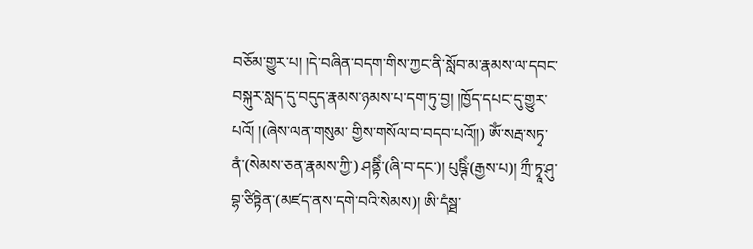བཅོམ་གྱུར་པ། །དེ་བཞིན་བདག་གིས་ཀྱང་ནི་སློབ་མ་རྣམས་ལ་དབང་ བསྐུར་སླད་དུ་བདུད་རྣམས་ཉམས་པ་དག་ཏུ་བྱ། །ཁྱོད་དཔང་དུ་གྱུར་པའོ། །(ཞེས་ལན་གསུམ་ གྱིས་གསོལ་བ་བདབ་པའོ།།) ༀ་སརྦ་སཏྭ་ནཾ་(སེམས་ཅན་རྣམས་ཀྱི་) ཤནྟིཾ་(ཞི་བ་དང་)། པུཥྚིཾ་(རྒྱས་པ)། ཀྲྀ་ཏྭཱ་ཤུ་ བྷ་ཙིཏྟེན་(མཛད་ནས་དགེ་བའི་སེམས)། ཨི་དཾསྠ་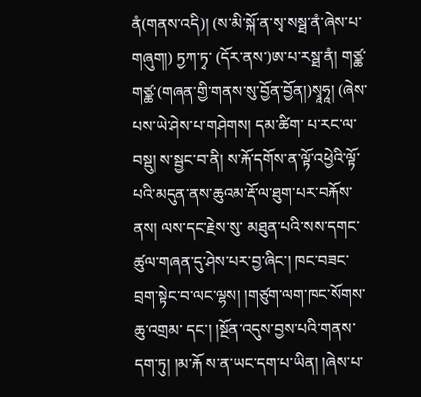ནཾ(གནས་འདི)། (ས་མི་སྐོ་ན་སྭ་སསྠ་ནཾ་ཞེས་པ་གཞུག།) ཏྱཀ་ཏྭ་ (དོར་ནས་)ཨ་པ་རསྠ་ནཾ། གཙྪ་གཙྪ་(གཞན་གྱི་གནས་སུ་བྱོན་བྱོན།)སྭཱཧཱ། (ཞེས་པས་ཡེ་ཤེས་པ་གཤེགས། དམ་ཚིག་ པ་རང་ལ་བསྡུ། ས་སྦྱང་བ་ནི། ས་རྐོ་དགོས་ན་ལྟོ་འཕྱེའི་ལྟོ་པའི་མདུན་ནས་ཆུའམ་རྡོ་ལ་ཐུག་པར་བརྐོས་ནས། ལས་དང་རྗེས་སུ་ མཐུན་པའི་སས་དགང་ཚུལ་གཞན་དུ་ཤེས་པར་བྱ་ཞིང་། ཁང་བཟང་བྲག་སྟེང་བ་ལང་ལྷས། །གཙུག་ལག་ཁང་སོགས་ཆུ་འགྲམ་ དང་། །སྔོན་འདུས་བྱས་པའི་གནས་དག་ཏུ། །མ་རྐོ ས་ན་ཡང་དག་པ་ཡིན། །ཞེས་པ་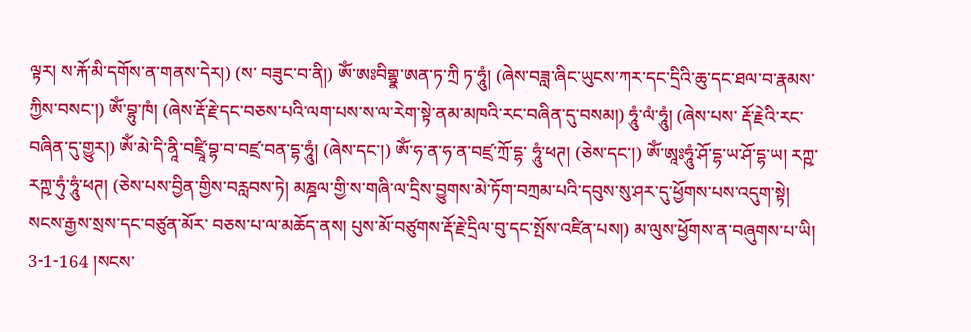ལྟར། ས་རྐོ་མི་དགོས་ན་གནས་དེར།) (ས་ བཟུང་བ་ནི།) ༀ་ཨཿབིགྷྣ་ཨན་ཏ་ཀྲི ཏ་ཧཱུཾ། (ཞེས་བཟླ་ཞིང་ཡུངས་ཀར་དང་དྲིའི་ཆུ་དང་ཐལ་བ་རྣམས་ཀྱིས་བསང་།) ༀ་བྷུ་ཁཾ། (ཞེས་རྡོ་རྗེ་དང་བཅས་པའི་ལག་པས་ས་ལ་རེག་སྟེ་ནམ་མཁའི་རང་བཞིན་དུ་བསམ།) ཧཱུཾ་ལཾ་ཧཱུཾ། (ཞེས་པས་ རྡོ་རྗེའི་རང་བཞིན་དུ་གྱུར།) ༀ་མེ་དི་ནཱི་བཛྲཱི་བྷ་བ་བཛྲ་བན་དྷ་ཧཱུཾ། (ཞེས་དང་།) ༀ་ཧ་ན་ཧ་ན་བཛྲ་ཀྲོ་དྷ་ ཧཱུཾ་ཕཊ། (ཅེས་དང་།) ༀ་ཨཱཿཧཱུཾ་ཤོ་དྷ་ཡ་ཤོ་དྷ་ཡ། རཀྵ་རཀྵ་ཧུཾ་ཧཱུཾ་ཕཊ། (ཅེས་པས་བྱིན་གྱིས་བརླབས་ཏེ། མཎྜལ་གྱི་ས་གཞི་ལ་དྲིས་བྱུགས་མེ་ཏོག་བཀྲམ་པའི་དབུས་སུ་ཤར་དུ་ཕྱོགས་པས་འདུག་སྟེ། སངས་རྒྱས་སྲས་དང་བཙུན་མོར་ བཅས་པ་ལ་མཆོད་ནས། པུས་མོ་བཙུགས་རྡོ་རྗེ་དྲིལ་བུ་དང་སྤོས་འཛིན་པས།) མ་ལུས་ཕྱོགས་ན་བཞུགས་པ་ཡི། 3-1-164 །སངས་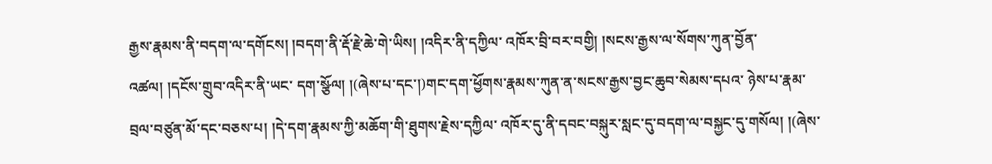རྒྱས་རྣམས་ནི་བདག་ལ་དགོངས། །བདག་ནི་རྡོ་རྗེ་ཆེ་གེ་ཡིས། །འདིར་ནི་དཀྱིལ་ འཁོར་བྲི་བར་བགྱི། །སངས་རྒྱས་ལ་སོགས་ཀུན་བྱོན་འཚལ། །དངོས་གྲུབ་འདིར་ནི་ཡང་ དག་སྩོལ། །(ཞེས་པ་དང་།)གང་དག་ཕྱོགས་རྣམས་ཀུན་ན་སངས་རྒྱས་བྱང་ཆུབ་སེམས་དཔའ་ ཉེས་པ་རྣམ་བྲལ་བཙུན་མོ་དང་བཅས་པ། །དེ་དག་རྣམས་ཀྱི་མཆོག་གི་ཐུགས་རྗེས་དཀྱིལ་ འཁོར་དུ་ནི་དབང་བསྐུར་སླང་དུ་བདག་ལ་བསྐྱང་དུ་གསོལ། །(ཞེས་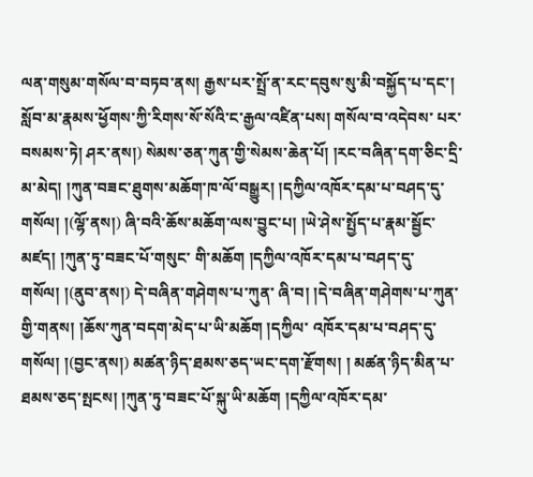ལན་གསུམ་གསོལ་བ་བཏབ་ནས། རྒྱས་པར་སྤྲོ་ན་རང་དབུས་སུ་མི་བསྐྱོད་པ་དང་། སློབ་མ་རྣམས་ཕྱོགས་ཀྱི་རིགས་སོ་སོའི་ང་རྒྱལ་འཛིན་པས། གསོལ་བ་འདེབས་ པར་བསམས་ཏེ། ཤར་ནས།) སེམས་ཅན་ཀུན་གྱི་སེམས་ཆེན་པོ། །རང་བཞིན་དག་ཅིང་དྲི་མ་མེད། །ཀུན་བཟང་ཐུགས་མཆོག་ཁ་ལོ་བསྒྱུར། །དཀྱིལ་འཁོར་དམ་པ་བཤད་དུ་གསོལ། །(ལྷོ་ནས།) ཞི་བའི་ཆོས་མཆོག་ལས་བྱུང་པ། །ཡེ་ཤེས་སྤྱོད་པ་རྣམ་སྦྱོང་མཛད། །ཀུན་ཏུ་བཟང་པོ་གསུང་ གི་མཆོག །དཀྱིལ་འཁོར་དམ་པ་བཤད་དུ་གསོལ། །(ནུབ་ནས།) དེ་བཞིན་གཤེགས་པ་ཀུན་ ཞི་བ། །དེ་བཞིན་གཤེགས་པ་ཀུན་གྱི་གནས། །ཆོས་ཀུན་བདག་མེད་པ་ཡི་མཆོག །དཀྱིལ་ འཁོར་དམ་པ་བཤད་དུ་གསོལ། །(བྱང་ནས།) མཚན་ཉིད་ཐམས་ཅད་ཡང་དག་རྫོགས། ། མཚན་ཉིད་མིན་པ་ཐམས་ཅད་སྤངས། །ཀུན་ཏུ་བཟང་པོ་སྐུ་ཡི་མཆོག །དཀྱིལ་འཁོར་དམ་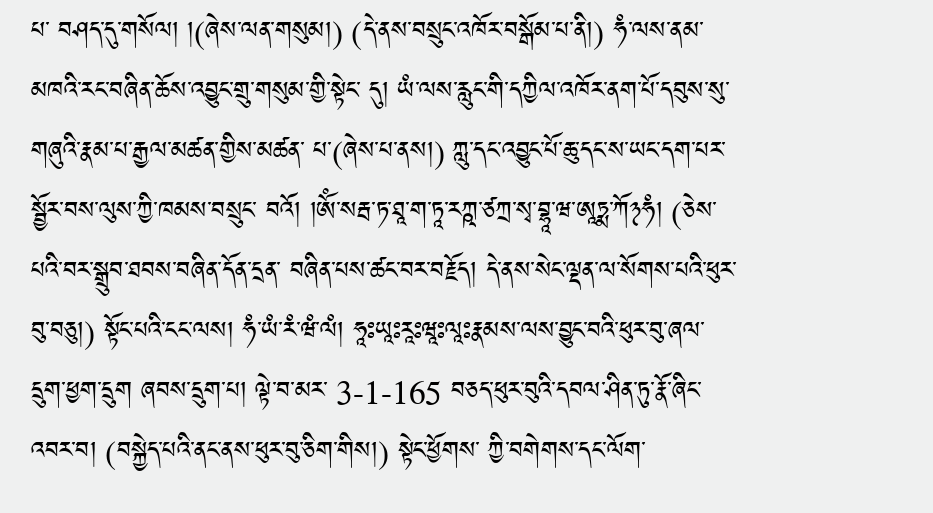པ་ བཤད་དུ་གསོལ། །(ཞེས་ལན་གསུམ།) (དེ་ནས་བསྲུང་འཁོར་བསྒོམ་པ་ནི།) ཧཾ་ལས་ནམ་མཁའི་རང་བཞིན་ཆོས་འབྱུང་གྲུ་གསུམ་གྱི་སྟེང་ དུ། ཡཾ་ལས་རླུང་གི་དཀྱིལ་འཁོར་ནག་པོ་དབུས་སུ་གཞུའི་རྣམ་པ་རྒྱལ་མཚན་གྱིས་མཚན་ པ་(ཞེས་པ་ནས།) ཀླུ་དང་འབྱུང་པོ་ཆུ་དང་ས་ཡང་དག་པར་སྦྱོར་བས་ལུས་ཀྱི་ཁམས་བསྲུང་ བའོ། །ༀ་སརྦ་ཏ་ཐཱ་ག་ཏཱ་རཀྵ་ཙཀྲ་སྭ་བྷཱ་ཝ་ཨཱཏྨ་ཀོ྅ཧཾ། (ཅེས་པའི་བར་སྒྲུབ་ཐབས་བཞིན་དོན་དྲན་ བཞིན་པས་ཚང་བར་བརྗོད། དེ་ནས་སེང་ལྡན་ལ་སོགས་པའི་ཕུར་བུ་བཅུ།) སྟོང་པའི་ངང་ལས། ཧཾ་ཡཾ་རཾ་ཝཾ་ལཾ། ཧཱཿཡཱཿརཱཿཝཱཿལཱཿརྣམས་ལས་བྱུང་བའི་ཕུར་བུ་ཞལ་དྲུག་ཕྱག་དྲུག ཞབས་དྲུག་པ། ལྟེ་བ་མར་ 3-1-165 བཅད་ཕུར་བུའི་དབལ་ཤིན་ཏུ་རྣོ་ཞིང་འབར་བ། (བསྐྱེད་པའི་ནང་ནས་ཕུར་བུ་ཅིག་གིས།) སྟེང་ཕྱོགས་ ཀྱི་བགེགས་དང་ལོག་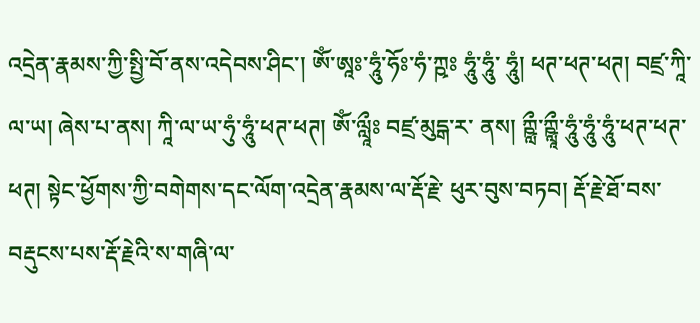འདྲེན་རྣམས་ཀྱི་སྤྱི་བོ་ནས་འདེབས་ཤིང་། ༀ་ཨཱཿ་ཧཱུཾ་ཧོཿ་ཧཾ་ཀྵཿ ཧཱུཾ་ཧཱུཾ་ ཧཱུཾ། ཕཊ་ཕཊ་ཕཊ། བཛྲ་ཀཱི་ལ་ཡ། ཞེས་པ་ནས། ཀཱི་ལ་ཡ་ཧུཾ་ཧཱུཾ་ཕཊ་ཕཊ། ༀ་ལླཱྀཿ བཛྲ་མུདྒ་ར་ ནས། ཀྵླྀ་ཀྵླཱྀ་ཧཱུཾ་ཧཱུཾ་ཧཱུཾ་ཕཊ་ཕཊ་ཕཊ། སྟེང་ཕྱོགས་ཀྱི་བགེགས་དང་ལོག་འདྲེན་རྣམས་ལ་རྡོ་རྗེ་ ཕུར་བུས་བཏབ། རྡོ་རྗེ་ཐོ་བས་བརྡུངས་པས་རྡོ་རྗེའི་ས་གཞི་ལ་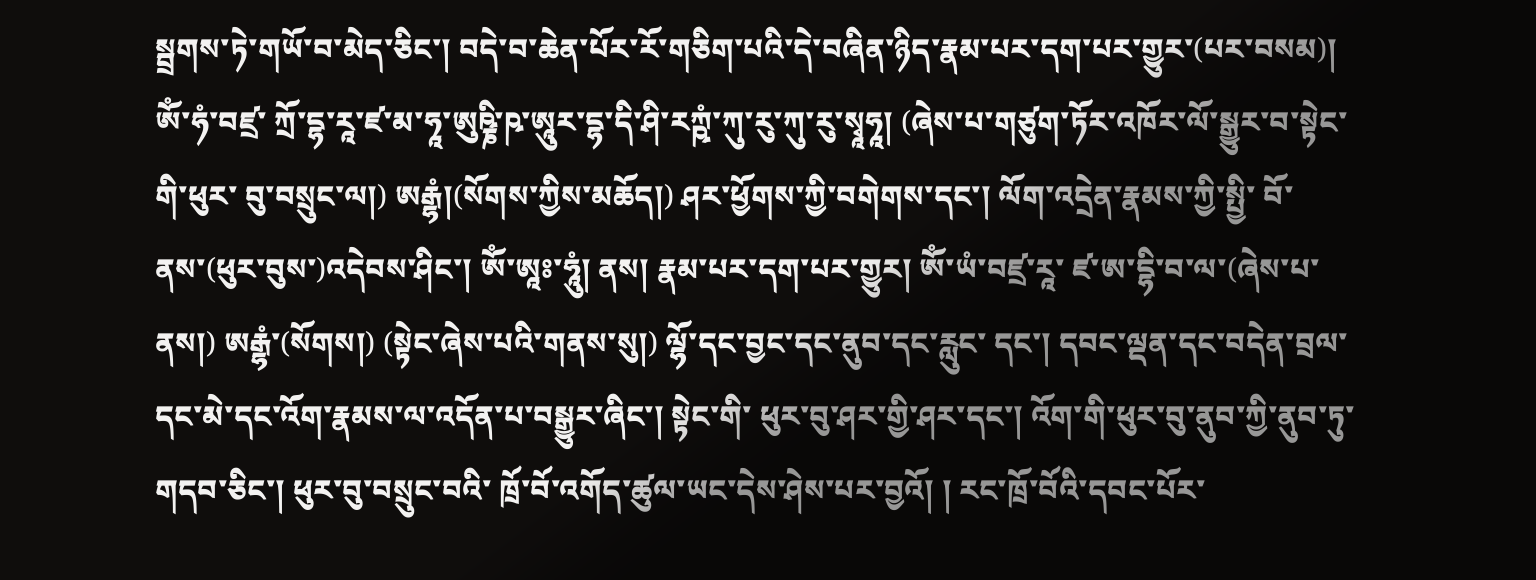སྦྲགས་ཏེ་གཡོ་བ་མེད་ཅིང་། བདེ་བ་ཆེན་པོར་རོ་གཅིག་པའི་དེ་བཞིན་ཉིད་རྣམ་པར་དག་པར་གྱུར་(པར་བསམ)། ༀ་ཧཾ་བཛྲ་ ཀྲོ་དྷ་རཱ་ཛ་མ་ཧཱ་ཨུཥྞི་ཥ་ཨཱུར་དྷ་དི་ཤི་རཀྵཾ་ཀུ་རུ་ཀུ་རུ་སྭཱཧཱ། (ཞེས་པ་གཙུག་ཏོར་འཁོར་ལོ་སྒྱུར་བ་སྟེང་གི་ཕུར་ བུ་བསྲུང་ལ།) ཨརྒྷཾ།(སོགས་ཀྱིས་མཆོད།) ཤར་ཕྱོགས་ཀྱི་བགེགས་དང་། ལོག་འདྲེན་རྣམས་ཀྱི་སྤྱི་ བོ་ནས་(ཕུར་བུས་)འདེབས་ཤིང་། ༀ་ཨཱཿ་ཧཱུཾ། ནས། རྣམ་པར་དག་པར་གྱུར། ༀ་ཡཾ་བཛྲ་རཱ་ ཛ་ཨ་དྷི་བ་ལ་(ཞེས་པ་ནས།) ཨརྒྷཾ་(སོགས།) (སྟེང་ཞེས་པའི་གནས་སུ།) ལྷོ་དང་བྱང་དང་ནུབ་དང་རླུང་ དང་། དབང་ལྡན་དང་བདེན་བྲལ་དང་མེ་དང་འོག་རྣམས་ལ་འདོན་པ་བསྒྱུར་ཞིང་། སྟེང་གི་ ཕུར་བུ་ཤར་གྱི་ཤར་དང་། འོག་གི་ཕུར་བུ་ནུབ་ཀྱི་ནུབ་ཏུ་གདབ་ཅིང་། ཕུར་བུ་བསྲུང་བའི་ ཁྲོ་བོ་འགོད་ཚུལ་ཡང་དེས་ཤེས་པར་བྱའོ། ། རང་ཁྲོ་བོའི་དབང་པོར་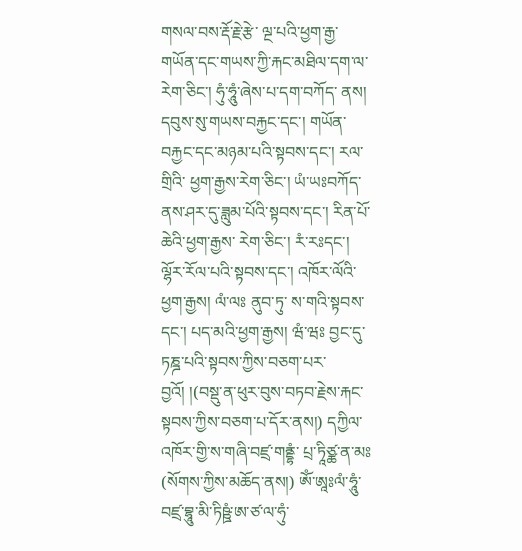གསལ་བས་རྡོ་རྗེ་རྩེ་ ལྔ་པའི་ཕྱག་རྒྱ་གཡོན་དང་གཡས་ཀྱི་རྐང་མཐིལ་དག་ལ་རེག་ཅིང་། ཧུཾ་ཧཱུཾ་ཞེས་པ་དག་བཀོད་ ནས། དབུས་སུ་གཡས་བརྐྱང་དང་། གཡོན་བརྐྱང་དང་མཉམ་པའི་སྟབས་དང་། རལ་གྲིའི་ ཕྱག་རྒྱས་རེག་ཅིང་། ཡཾ་ཡཿབཀོད་ནས་ཤར་དུ་ཟླུམ་པོའི་སྟབས་དང་། རིན་པོ་ཆེའི་ཕྱག་རྒྱས་ རེག་ཅིང་། རཾ་རཿདང་། ལྷོར་རོལ་པའི་སྟབས་དང་། འཁོར་ལོའི་ཕྱག་རྒྱས། ལཾ་ལཿ ནུབ་ཏུ་ ས་གའི་སྟབས་དང་། པད་མའི་ཕྱག་རྒྱས། ཝཾ་ཝཿ བྱང་དུ་ཏཎྜ་པའི་སྟབས་ཀྱིས་བཅག་པར་ བྱའོ། །(བསྡུ་ན་ཕུར་བུས་བཏབ་རྗེས་རྐང་སྟབས་ཀྱིས་བཅག་པ་དོར་ནས།) དཀྱིལ་འཁོར་གྱི་ས་གཞི་བཛྲ་གནྡྷཾ་ པྲ་ཏཱིཙྪ་ན་མཿ (སོགས་ཀྱིས་མཆོད་ནས།) ༀ་ཨཱཿལཾ་ཧཱུཾ་བཛྲ་བྷཱུ་མི་ཏིཥྛཾ་ཨ་ཙ་ལ་ཧུཾ་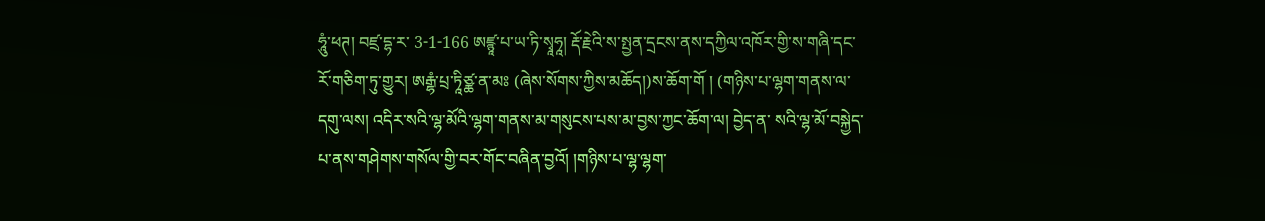ཧཱུཾ་ཕཊ། བཛྲ་དྷ་ར་ 3-1-166 ཨཛྙཱ་པ་ཡ་ཏི་སྭཱཧཱ། རྡོ་རྗེའི་ས་སྤྱན་དྲངས་ནས་དཀྱིལ་འཁོར་གྱི་ས་གཞི་དང་རོ་གཅིག་ཏུ་གྱུར། ཨརྒྷཾ་པྲ་ཏཱིཙྪ་ན་མཿ (ཞེས་སོགས་ཀྱིས་མཆོད།)ས་ཆོག་གོ ། (གཉིས་པ་ལྷག་གནས་ལ་དགུ་ལས། འདིར་སའི་ལྷ་མོའི་ལྷག་གནས་མ་གསུངས་པས་མ་བྱས་ཀྱང་ཆོག་ལ། བྱེད་ན་ སའི་ལྷ་མོ་བསྐྱེད་པ་ནས་གཤེགས་གསོལ་གྱི་བར་གོང་བཞིན་བྱའོ། །གཉིས་པ་ལྷ་ལྷག་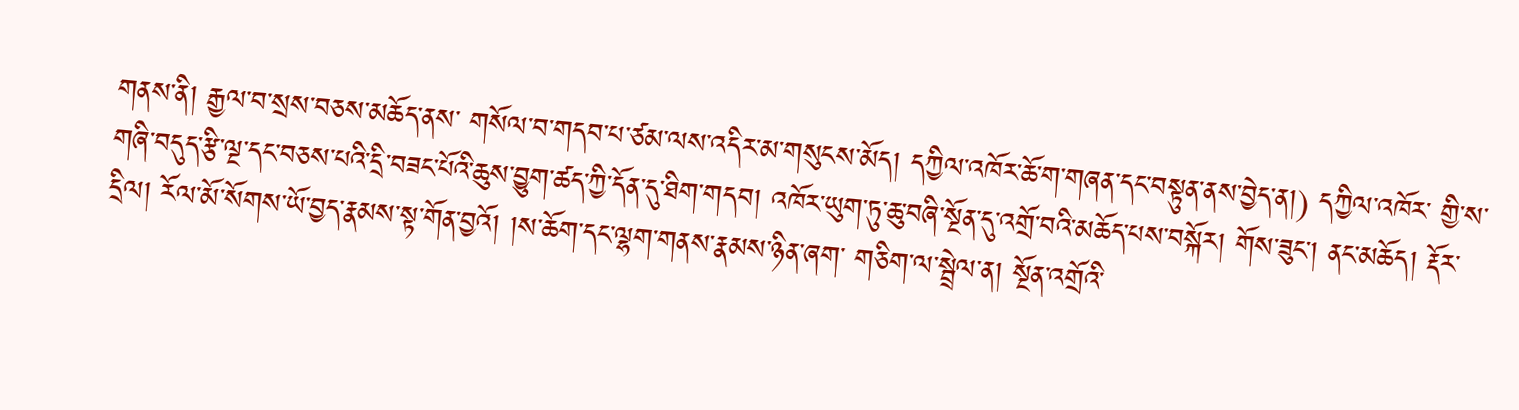གནས་ནི། རྒྱལ་བ་སྲས་བཅས་མཆོད་ནས་ གསོལ་བ་གདབ་པ་ཙམ་ལས་འདིར་མ་གསུངས་མོད། དཀྱིལ་འཁོར་ཆོ་ག་གཞན་དང་བསྟུན་ནས་བྱེད་ན།) དཀྱིལ་འཁོར་ གྱི་ས་གཞི་བདུད་རྩི་ལྔ་དང་བཅས་པའི་དྲི་བཟང་པོའི་ཆུས་བྱུག་ཚད་ཀྱི་དོན་དུ་ཐིག་གདབ། འཁོར་ཡུག་ཏུ་ཆུ་བཞི་སྔོན་དུ་འགྲོ་བའི་མཆོད་པས་བསྐོར། གོས་ཟུང་། ནང་མཆོད། རྡོར་ དྲིལ། རོལ་མོ་སོགས་ཡོ་བྱད་རྣམས་སྟ་གོན་བྱའོ། །ས་ཆོག་དང་ལྷག་གནས་རྣམས་ཉིན་ཞག་ གཅིག་ལ་སྦྲེལ་ན། སྔོན་འགྲོའི་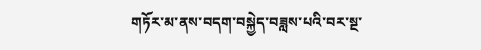གཏོར་མ་ནས་བདག་བསྐྱེད་བཟླས་པའི་བར་སྔ་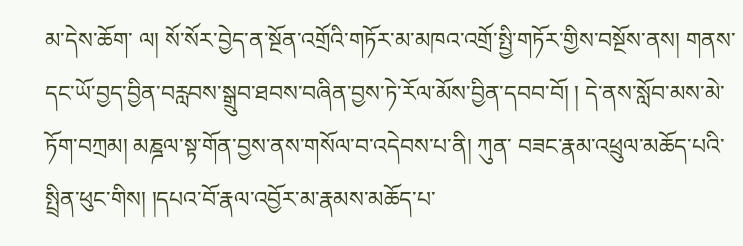མ་དེས་ཆོག་ ལ། སོ་སོར་བྱེད་ན་སྔོན་འགྲོའི་གཏོར་མ་མཁའ་འགྲོ་སྤྱི་གཏོར་གྱིས་བསྔོས་ནས། གནས་ དང་ཡོ་བྱད་བྱིན་བརླབས་སྒྲུབ་ཐབས་བཞིན་བྱས་ཏེ་རོལ་མོས་བྱིན་དབབ་བོ། ། དེ་ནས་སློབ་མས་མེ་ཏོག་བཀྲམ། མཎྜལ་སྟ་གོན་བྱས་ནས་གསོལ་བ་འདེབས་པ་ནི། ཀུན་ བཟང་རྣམ་འཕྲུལ་མཆོད་པའི་སྤྲིན་ཕུང་གིས། །དཔའ་བོ་རྣལ་འབྱོར་མ་རྣམས་མཆོད་པ་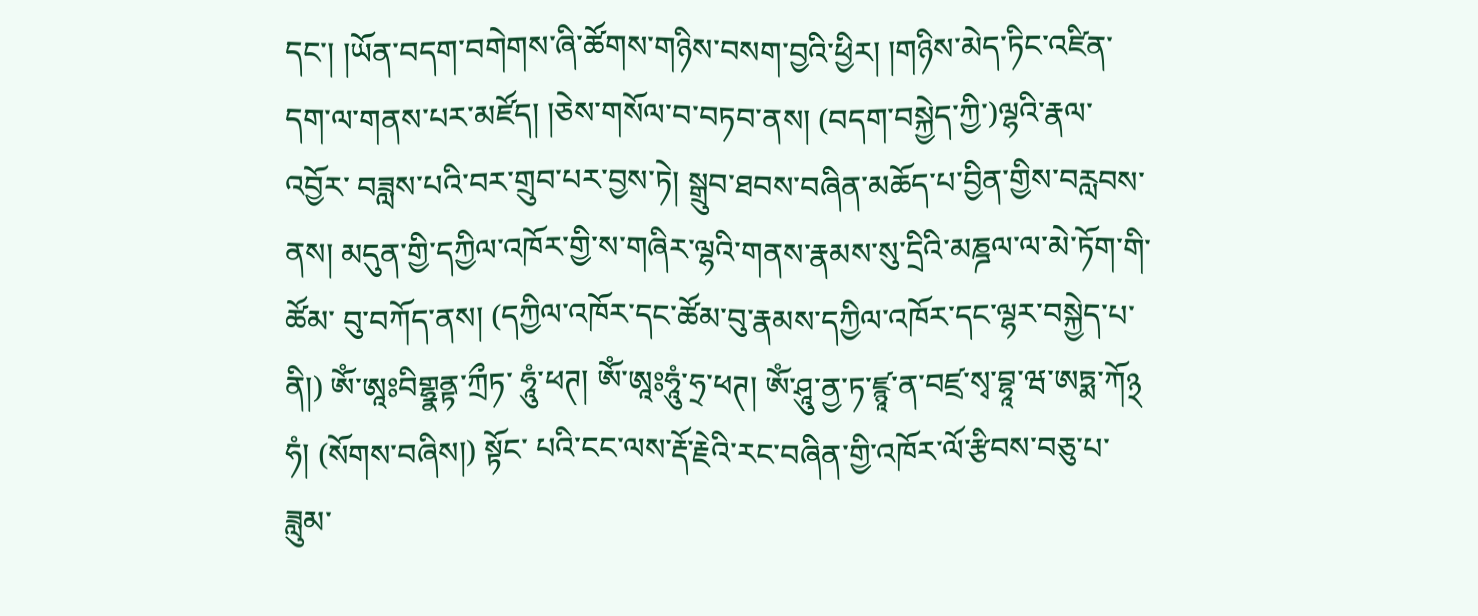དང་། །ཡོན་བདག་བགེགས་ཞི་ཚོགས་གཉིས་བསག་བྱའི་ཕྱིར། །གཉིས་མེད་ཏིང་འཛིན་ དག་ལ་གནས་པར་མཛོད། །ཅེས་གསོལ་བ་བཏབ་ནས། (བདག་བསྐྱེད་ཀྱི་)ལྷའི་རྣལ་འབྱོར་ བཟླས་པའི་བར་གྲུབ་པར་བྱས་ཏེ། སྒྲུབ་ཐབས་བཞིན་མཆོད་པ་བྱིན་གྱིས་བརླབས་ནས། མདུན་གྱི་དཀྱིལ་འཁོར་གྱི་ས་གཞིར་ལྷའི་གནས་རྣམས་སུ་དྲིའི་མཎྜལ་ལ་མེ་ཏོག་གི་ཚོམ་ བུ་བཀོད་ནས། (དཀྱིལ་འཁོར་དང་ཚོམ་བུ་རྣམས་དཀྱིལ་འཁོར་དང་ལྷར་བསྐྱེད་པ་ནི།) ༀ་ཨཱཿབིགྷྣནྟ་ཀྲྀཏ་ ཧཱུཾ་ཕཊ། ༀ་ཨཱཿཧཱུཾ་ཧྲ་ཕཊ། ༀ་ཤཱུ་ནྱ་ཏ་ཛྙཱ་ན་བཛྲ་སྭ་བྷཱ་ཝ་ཨཏྨ་ཀོ྅ཧཾ། (སོགས་བཞིས།) སྟོང་ པའི་ངང་ལས་རྡོ་རྗེའི་རང་བཞིན་གྱི་འཁོར་ལོ་རྩིབས་བཅུ་པ་ཟླུམ་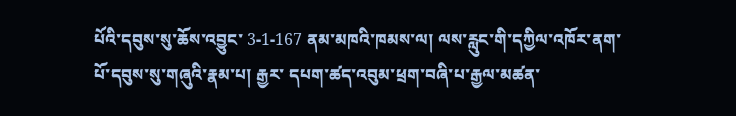པོའི་དབུས་སུ་ཆོས་འབྱུང་ 3-1-167 ནམ་མཁའི་ཁམས་ལ། ལས་རླུང་གི་དཀྱིལ་འཁོར་ནག་པོ་དབུས་སུ་གཞུའི་རྣམ་པ། རྒྱར་ དཔག་ཚད་འབུམ་ཕྲག་བཞི་པ་རྒྱལ་མཚན་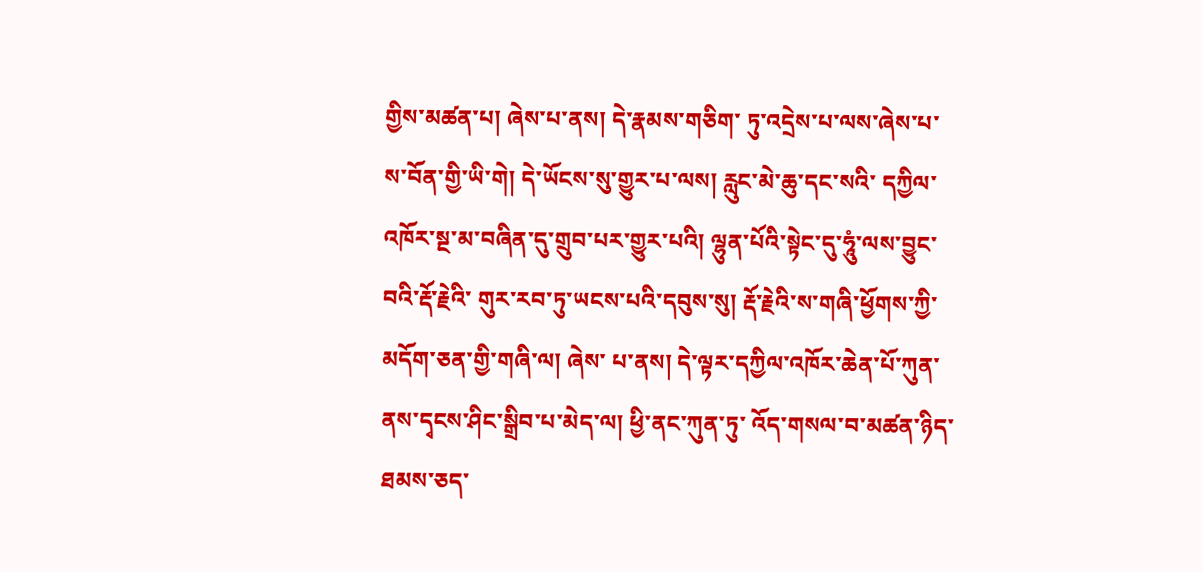གྱིས་མཚན་པ། ཞེས་པ་ནས། དེ་རྣམས་གཅིག་ ཏུ་འདྲེས་པ་ལས་ཞེས་པ་ས་བོན་གྱི་ཡི་གེ། དེ་ཡོངས་སུ་གྱུར་པ་ལས། རླུང་མེ་ཆུ་དང་སའི་ དཀྱིལ་འཁོར་སྔ་མ་བཞིན་དུ་གྲུབ་པར་གྱུར་པའི། ལྷུན་པོའི་སྟེང་དུ་ཧཱུཾ་ལས་བྱུང་བའི་རྡོ་རྗེའི་ གུར་རབ་ཏུ་ཡངས་པའི་དབུས་སུ། རྡོ་རྗེའི་ས་གཞི་ཕྱོགས་ཀྱི་མདོག་ཅན་གྱི་གཞི་ལ། ཞེས་ པ་ནས། དེ་ལྟར་དཀྱིལ་འཁོར་ཆེན་པོ་ཀུན་ནས་དྭངས་ཤིང་སྒྲིབ་པ་མེད་ལ། ཕྱི་ནང་ཀུན་ཏུ་ འོད་གསལ་བ་མཚན་ཉིད་ཐམས་ཅད་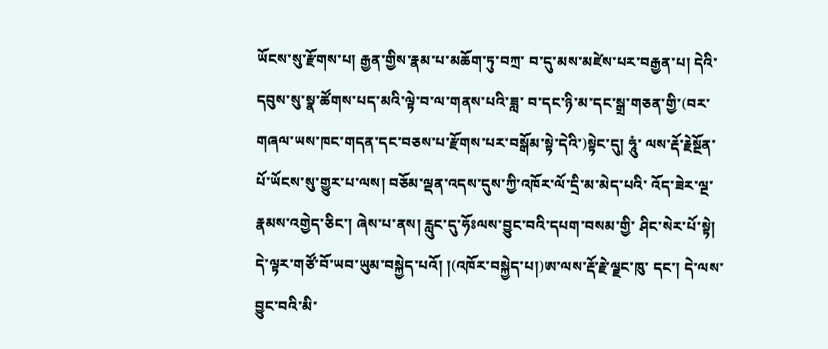ཡོངས་སུ་རྫོགས་པ། རྒྱན་གྱིས་རྣམ་པ་མཆོག་ཏུ་བཀྲ་ བ་དུ་མས་མཛེས་པར་བརྒྱན་པ། དེའི་དབུས་སུ་སྣ་ཚོགས་པད་མའི་ལྟེ་བ་ལ་གནས་པའི་ཟླ་ བ་དང་ཉི་མ་དང་སྒྲ་གཅན་གྱི་(བར་གཞལ་ཡས་ཁང་གདན་དང་བཅས་པ་རྫོགས་པར་བསྒོམ་སྟེ་དེའི་)སྟེང་དུ། ཧཱུཾ་ ལས་རྡོ་རྗེསྔོན་པོ་ཡོངས་སུ་གྱུར་པ་ལས། བཅོམ་ལྡན་འདས་དུས་ཀྱི་འཁོར་ལོ་དྲི་མ་མེད་པའི་ འོད་ཟེར་ལྔ་རྣམས་འགྱེད་ཅིང་། ཞེས་པ་ནས། རླུང་དུ་ཧོཿལས་བྱུང་བའི་དཔག་བསམ་གྱི་ ཤིང་སེར་པོ་སྟེ། དེ་ལྟར་གཙོ་བོ་ཡབ་ཡུམ་བསྐྱེད་པའོ། །(འཁོར་བསྐྱེད་པ།)ཨ་ལས་རྡོ་རྗེ་ལྗང་ཁུ་ དང་། དེ་ལས་བྱུང་བའི་མི་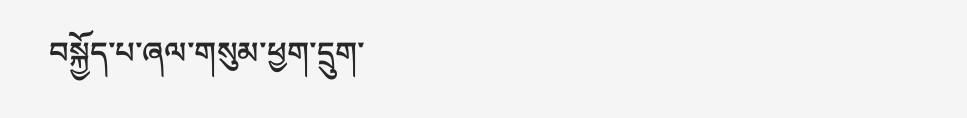བསྐྱོད་པ་ཞལ་གསུམ་ཕྱག་དྲུག་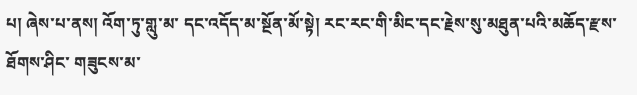པ། ཞེས་པ་ནས། འོག་ཏུ་གླུ་མ་ དང་འདོད་མ་སྔོན་མོ་སྟེ། རང་རང་གི་མིང་དང་རྗེས་སུ་མཐུན་པའི་མཆོད་རྫས་ཐོགས་ཤིང་ གཟུངས་མ་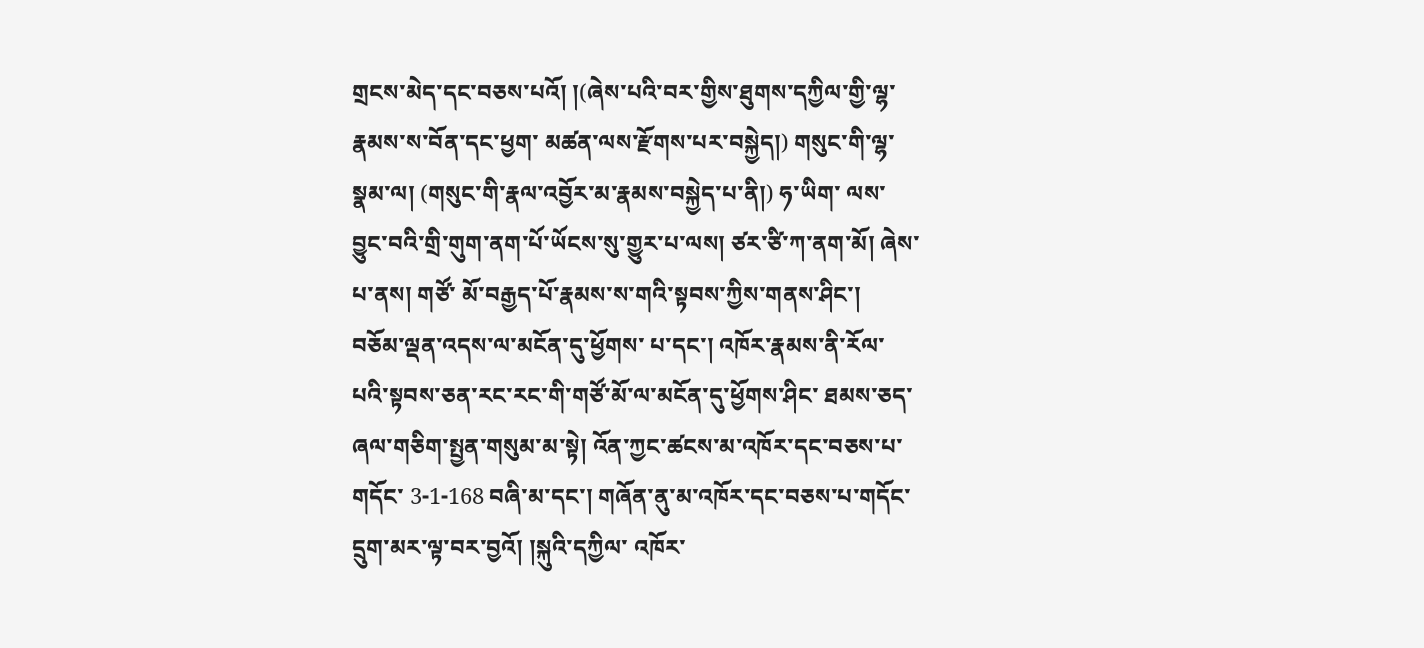གྲངས་མེད་དང་བཅས་པའོ། །(ཞེས་པའི་བར་གྱིས་ཐུགས་དཀྱིལ་གྱི་ལྷ་རྣམས་ས་བོན་དང་ཕྱག་ མཚན་ལས་རྫོགས་པར་བསྐྱེད།) གསུང་གི་ལྷ་སྣམ་ལ། (གསུང་གི་རྣལ་འབྱོར་མ་རྣམས་བསྐྱེད་པ་ནི།) ཧ་ཡིག་ ལས་བྱུང་བའི་གྲི་གུག་ནག་པོ་ཡོངས་སུ་གྱུར་པ་ལས། ཙར་ཙི་ཀ་ནག་མོ། ཞེས་པ་ནས། གཙོ་ མོ་བརྒྱད་པོ་རྣམས་ས་གའི་སྟབས་ཀྱིས་གནས་ཤིང་། བཅོམ་ལྡན་འདས་ལ་མངོན་དུ་ཕྱོགས་ པ་དང་། འཁོར་རྣམས་ནི་རོལ་པའི་སྟབས་ཅན་རང་རང་གི་གཙོ་མོ་ལ་མངོན་དུ་ཕྱོགས་ཤིང་ ཐམས་ཅད་ཞལ་གཅིག་སྤྱན་གསུམ་མ་སྟེ། འོན་ཀྱང་ཚངས་མ་འཁོར་དང་བཅས་པ་གདོང་ 3-1-168 བཞི་མ་དང་། གཞོན་ནུ་མ་འཁོར་དང་བཅས་པ་གདོང་དྲུག་མར་ལྟ་བར་བྱའོ། །སྐུའི་དཀྱིལ་ འཁོར་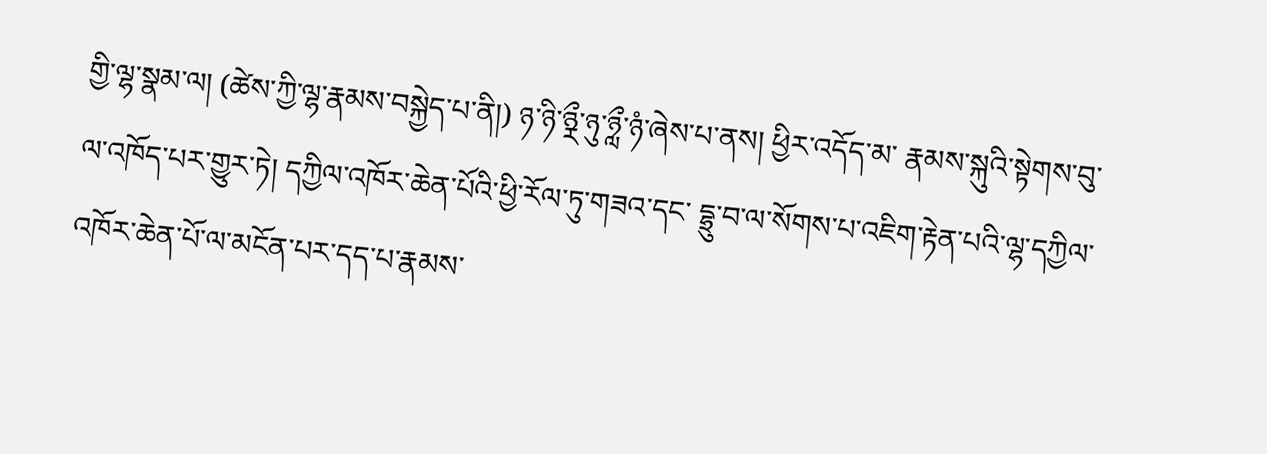གྱི་ལྷ་སྣམ་ལ། (ཚེས་ཀྱི་ལྷ་རྣམས་བསྐྱེད་པ་ནི།) ཉ་ཉི་ཉྼྀ་ཉུ་ཉླྀ་ཉཾ་ཞེས་པ་ནས། ཕྱིར་འདོད་མ་ རྣམས་སྐུའི་སྟེགས་བུ་ལ་འཁོད་པར་གྱུར་ཏེ། དཀྱིལ་འཁོར་ཆེན་པོའི་ཕྱི་རོལ་ཏུ་གཟའ་དང་ དྷྲུ་བ་ལ་སོགས་པ་འཇིག་རྟེན་པའི་ལྷ་དཀྱིལ་འཁོར་ཆེན་པོ་ལ་མངོན་པར་དད་པ་རྣམས་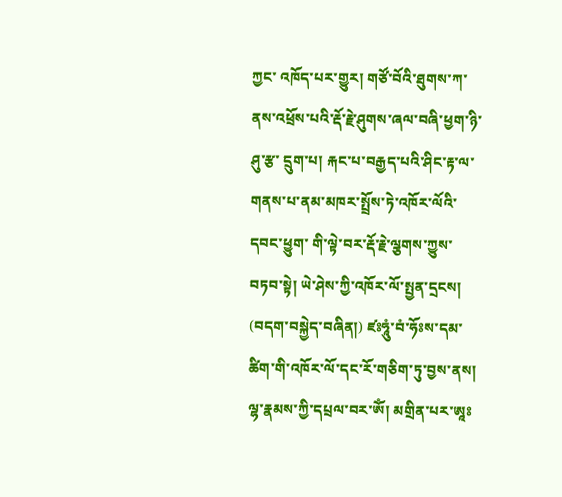ཀྱང་ འཁོད་པར་གྱུར། གཙོ་བོའི་ཐུགས་ཀ་ནས་འཕྲོས་པའི་རྡོ་རྗེ་ཤུགས་ཞལ་བཞི་ཕྱག་ཉི་ཤུ་རྩ་ དྲུག་པ། རྐང་པ་བརྒྱད་པའི་ཤིང་རྟ་ལ་གནས་པ་ནམ་མཁར་སྤྲོས་ཏེ་འཁོར་ལོའི་དབང་ཕྱུག་ གི་ལྟེ་བར་རྡོ་རྗེ་ལྕགས་ཀྱུས་བཏབ་སྟེ། ཡེ་ཤེས་ཀྱི་འཁོར་ལོ་སྤྱན་དྲངས། (བདག་བསྐྱེད་བཞིན།) ཛཿཧཱུཾ་བཾ་ཧོཿས་དམ་ཚིག་གི་འཁོར་ལོ་དང་རོ་གཅིག་ཏུ་བྱས་ནས། ལྷ་རྣམས་ཀྱི་དཔྲལ་བར་ༀ། མགྲིན་པར་ཨཱཿ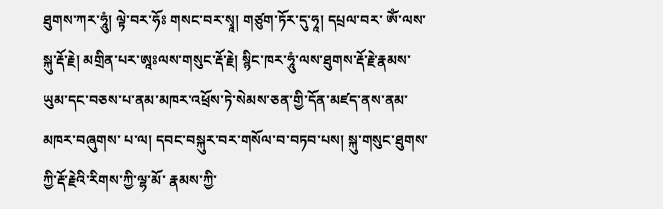ཐུགས་ཀར་ཧཱུཾ། ལྟེ་བར་ཧོཿ གསང་བར་སྭཱ། གཙུག་ཏོར་དུ་ཧཱ། དཔྲལ་བར་ ༀ་ལས་སྐུ་རྡོ་རྗེ། མགྲིན་པར་ཨཱཿལས་གསུང་རྡོ་རྗེ། སྙིང་ཁར་ཧཱུཾ་ལས་ཐུགས་རྡོ་རྗེ་རྣམས་ ཡུམ་དང་བཅས་པ་ནམ་མཁར་འཕྲོས་ཏེ་སེམས་ཅན་གྱི་དོན་མཛད་ནས་ནམ་མཁར་བཞུགས་ པ་ལ། དབང་བསྐུར་བར་གསོལ་བ་བཏབ་པས། སྐུ་གསུང་ཐུགས་ཀྱི་རྡོ་རྗེའི་རིགས་ཀྱི་ལྷ་མོ་ རྣམས་ཀྱི་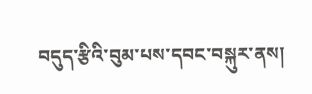བདུད་རྩིའི་བུམ་པས་དབང་བསྐུར་ནས།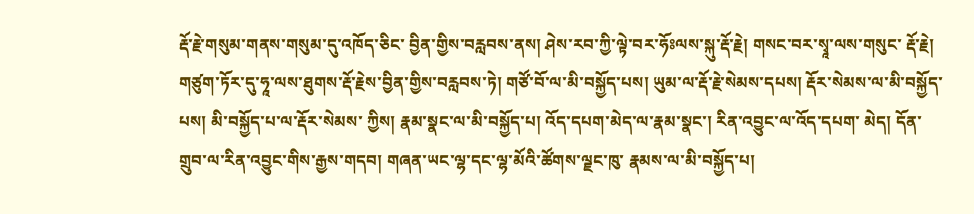རྡོ་རྗེ་གསུམ་གནས་གསུམ་དུ་འཁོད་ཅིང་ བྱིན་གྱིས་བརླབས་ནས། ཤེས་རབ་ཀྱི་ལྟེ་བར་ཧོཿལས་སྐུ་རྡོ་རྗེ། གསང་བར་སྭཱ་ལས་གསུང་ རྡོ་རྗེ། གཙུག་ཏོར་དུ་ཧཱ་ལས་ཐུགས་རྡོ་རྗེས་བྱིན་གྱིས་བརླབས་ཏེ། གཙོ་བོ་ལ་མི་བསྐྱོད་པས། ཡུམ་ལ་རྡོ་རྗེ་སེམས་དཔས། རྡོར་སེམས་ལ་མི་བསྐྱོད་པས། མི་བསྐྱོད་པ་ལ་རྡོར་སེམས་ ཀྱིས། རྣམ་སྣང་ལ་མི་བསྐྱོད་པ། འོད་དཔག་མེད་ལ་རྣམ་སྣང་། རིན་འབྱུང་ལ་འོད་དཔག་ མེད། དོན་གྲུབ་ལ་རིན་འབྱུང་གིས་རྒྱས་གདབ། གཞན་ཡང་ལྷ་དང་ལྷ་མོའི་ཚོགས་ལྗང་ཁུ་ རྣམས་ལ་མི་བསྐྱོད་པ།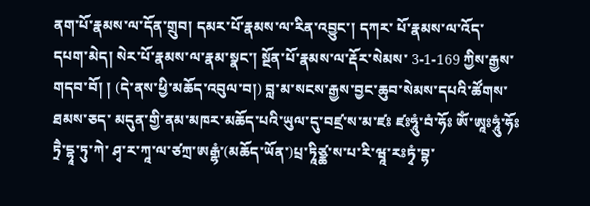ནག་པོ་རྣམས་ལ་དོན་གྲུབ། དམར་པོ་རྣམས་ལ་རིན་འབྱུང་། དཀར་ པོ་རྣམས་ལ་འོད་དཔག་མེད། སེར་པོ་རྣམས་ལ་རྣམ་སྣང་། སྔོན་པོ་རྣམས་ལ་རྡོར་སེམས་ 3-1-169 ཀྱིས་རྒྱས་གདབ་བོ། ། (དེ་ནས་ཕྱི་མཆོད་འབུལ་བ།) བླ་མ་སངས་རྒྱས་བྱང་ཆུབ་སེམས་དཔའི་ཚོགས་ཐམས་ཅད་ མདུན་གྱི་ནམ་མཁར་མཆོད་པའི་ཡུལ་དུ་བཛྲ་ས་མ་ཛཿ ཛཿཧཱུཾ་བཾ་ཧོཿ ༀ་ཨཱཿཧཱུཾ་ཧོཿ ཏྲཻ་དྷཱ་ཏུ་ཀེ་ ཤྭ་ར་ཀཱ་ལ་ཙཀྲ་ཨརྒྷཾ་(མཆོད་ཡོན་)པྲ་ཏཱིཙྪ་ས་པ་རི་ཝཱ་རཿཏྭཾ་བྷ་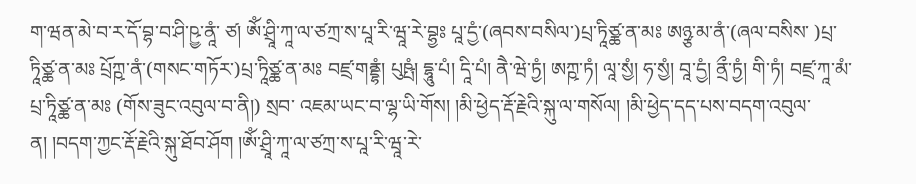ག་ཝན་མེ་བ་ར་དོ་བྷ་བ་ཤི་ཥྱ་ནཱཾ་ ཙ། ༀ་ཤྲཱི་ཀཱ་ལ་ཙཀྲ་ས་པཱ་རི་ཝཱ་རེ་བྷྱཿ པཱ་དྱཾ་(ཞབས་བསིལ་)པྲ་ཏཱིཙྪ་ན་མཿ ཨཉྩ་མ་ནཾ་(ཞལ་བསིས་ )པྲ་ཏཱིཙྪ་ན་མཿ པྲོཀྵ་ནཾ་(གསང་གཏོར་)པྲ་ཏཱིཙྪ་ན་མཿ བཛྲ་གནྡྷཾ། པུཥྤཾ། དྷཱུ་པཾ། དཱི་པཾ། ནཻ་ཝེ་ཏྱཾ། ཨཀྵ་ཏཾ། ལཱ་སྱཾ། ཧ་སྱཾ། བཱ་དྱཾ། ནྲྀ་ཏྱཾ། གི་ཏཾ། བཛྲ་ཀཱ་མཾ་པྲ་ཏཱིཙྪ་ན་མཿ (གོས་ཟུང་འབུལ་བ་ནི།) སྲབ་ འཇམ་ཡང་བ་ལྷ་ཡི་གོས། །མི་ཕྱེད་རྡོ་རྗེའི་སྐུ་ལ་གསོལ། །མི་ཕྱེད་དད་པས་བདག་འབུལ་ ན། །བདག་ཀྱང་རྡོ་རྗེའི་སྐུ་ཐོབ་ཤོག །ༀ་ཤྲཱི་ཀཱ་ལ་ཙཀྲ་ས་པཱ་རི་ཝཱ་རེ་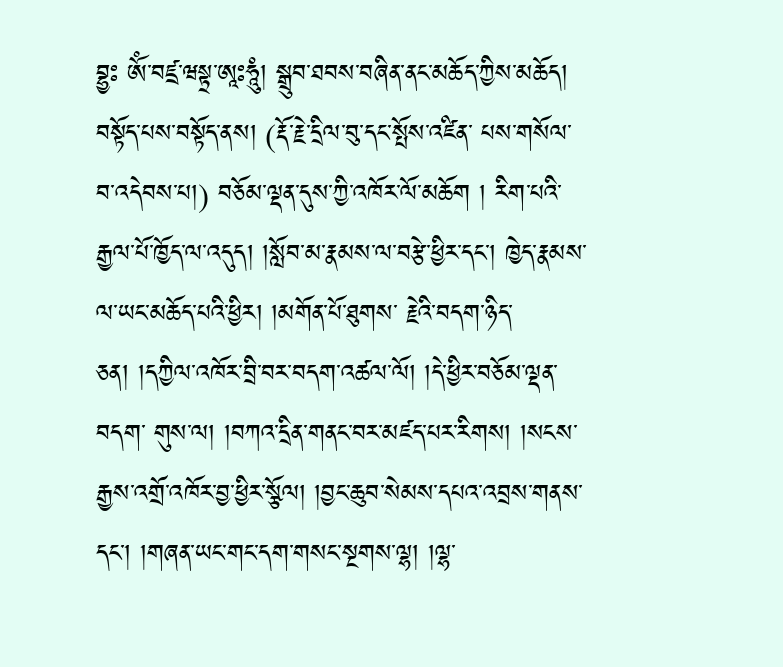བྷྱཿ ༀ་བཛྲ་ཝསྟྲ་ཨཱཿཧཱུཾ། སྒྲུབ་ཐབས་བཞིན་ནང་མཆོད་ཀྱིས་མཆོད། བསྟོད་པས་བསྟོད་ནས། (རྡོ་རྗེ་དྲིལ་བུ་དང་སྤོས་འཛིན་ པས་གསོལ་བ་འདེབས་པ།) བཅོམ་ལྡན་དུས་ཀྱི་འཁོར་ལོ་མཆོག ། རིག་པའི་རྒྱལ་པོ་ཁྱོད་ལ་འདུད། །སློབ་མ་རྣམས་ལ་བརྩེ་ཕྱིར་དང་། ཁྱེད་རྣམས་ལ་ཡང་མཆོད་པའི་ཕྱིར། །མགོན་པོ་ཐུགས་ རྗེའི་བདག་ཉིད་ཅན། །དཀྱིལ་འཁོར་བྲི་བར་བདག་འཚལ་ལོ། །དེ་ཕྱིར་བཅོམ་ལྡན་བདག་ གུས་ལ། །བཀའ་དྲིན་གནང་བར་མཛད་པར་རིགས། །སངས་རྒྱས་འགྲོ་འཁོར་བྱ་ཕྱིར་སྩོལ། །བྱང་ཆུབ་སེམས་དཔའ་འབྲས་གནས་དང་། །གཞན་ཡང་གང་དག་གསང་སྔགས་ལྷ། །ལྷ་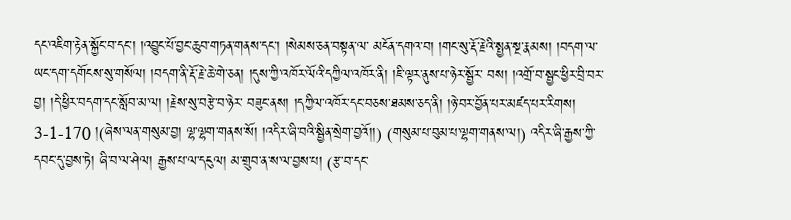དང་འཇིག་རྟེན་སྐྱོང་བ་དང་། །འབྱུང་པོ་བྱང་ཆུབ་གཏན་གནས་དང་། །སེམས་ཅན་བསྟན་ལ་ མངོན་དགའ་བ། །གང་སུ་རྡོ་རྗེའི་སྤྱན་སྔ་རྣམས། །བདག་ལ་ཡང་དག་དགོངས་སུ་གསོལ། །བདག་ནི་རྡོ་རྗེ་ཆེ་གེ་ཅན། །དུས་ཀྱི་འཁོར་ལོའི་དཀྱིལ་འཁོར་ནི། །ཇི་ལྟར་ནུས་པ་ཉེར་སྦྱོར་ བས། །འགྲོ་བ་སྦྱང་ཕྱིར་བྲི་བར་བྱ། །དེ་ཕྱིར་བདག་དང་སློབ་མ་ལ། །རྗེས་སུ་བརྩེ་བ་ཉེར་ བཟུང་ནས། །དཀྱིལ་འཁོར་དང་བཅས་ཐམས་ཅད་ནི། །ཉེ་བར་བྱོན་པར་མཛད་པར་རིགས། 3-1-170 །(ཞེས་ལན་གསུམ་བྱ། ལྷ་ལྷག་གནས་སོ། །འདིར་ཞི་བའི་སྦྱིན་སྲེག་བྱའོ།།) (གསུམ་པ་བུམ་པ་ལྷག་གནས་ལ།) འདིར་ཞི་རྒྱས་ཀྱི་དབང་དུ་བྱས་ཏེ། ཞི་བ་ལ་ཤེལ། རྒྱས་པ་ལ་དངུལ། མ་གྲུབ་ན་ས་ལ་བྱས་པ། (རྩ་བ་དང་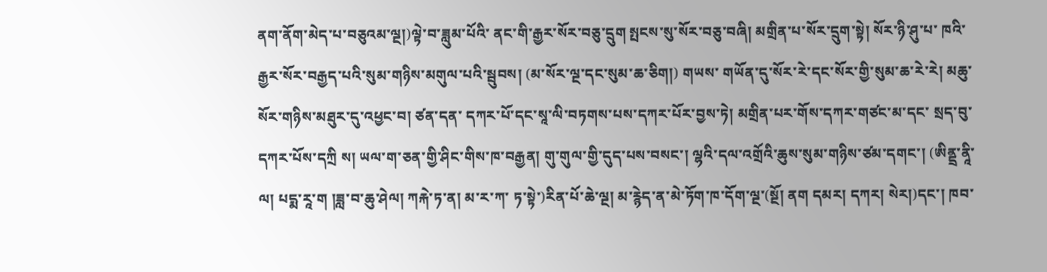ནག་ནོག་མེད་པ་བཅུའམ་ལྔ།)ལྟེ་བ་ཟླུམ་པོའི་ ནང་གི་རྒྱར་སོར་བཅུ་དྲུག སྤངས་སུ་སོར་བཅུ་བཞི། མགྲིན་པ་སོར་དྲུག་སྟེ། སོར་ཉི་ཤུ་པ་ ཁའི་རྒྱར་སོར་བརྒྱད་པའི་སུམ་གཉིས་མགུལ་པའི་སྦུབས། (མ་སོར་ལྔ་དང་སུམ་ཆ་ཅིག།) གཡས་ གཡོན་དུ་སོར་རེ་དང་སོར་གྱི་སུམ་ཆ་རེ་རེ། མཆུ་སོར་གཉིས་མཐུར་དུ་འཕྱང་བ། ཙན་དན་ དཀར་པོ་དང་སཱ་ལི་བཏགས་པས་དཀར་པོར་བྱས་ཏེ། མགྲིན་པར་གོས་དཀར་གཙང་མ་དང་ སྲད་བུ་དཀར་པོས་དཀྲི ས། ཡལ་ག་ཅན་གྱི་ཤིང་གིས་ཁ་བརྒྱན། གུ་གུལ་གྱི་དུད་པས་བསང་། ལྷའི་དལ་འགྲོའི་ཆུས་སུམ་གཉིས་ཙམ་དགང་། (ཨིནྡྲ་ནཱི་ལ། པདྨ་རཱ་ག །ཟླ་བ་ཆུ་ཤེལ། ཀརྐེ་ཏ་ན། མ་ར་ཀ་ ཏ་སྟེ་)རིན་པོ་ཆེ་ལྔ། མ་རྙེད་ན་མེ་ཏོག་ཁ་དོག་ལྔ་(སྔོ། ནག དམར། དཀར། སེར།)དང་། ཁབ་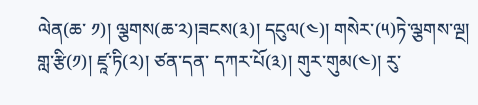ལེན(ཆ་ ༡)། ལྕགས(ཆ་༢)།ཟངས(༣)། དངུལ(༤)། གསེར་(༥)ཏེ་ལྕགས་ལྔ། གླ་རྩི(༡)། ཛཱ་ཏི(༢)། ཙན་དན་ དཀར་པོ(༣)། གུར་གུམ(༤)། རུ་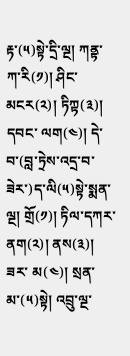རྟ་(༥)སྟེ་དྲི་ལྔ། ཀནྟ་ཀ་རི(༡)། ཤིང་མངར(༢)། ཏིཀྟ(༣)། དབང་ ལག(༤)། དེ་བ་(བླ་ཏྲེས་འདྲ་བ་ཟེར་)ད་ལི(༥)སྟེ་སྨན་ལྔ། གྲོ(༡)། ཏིལ་དཀར་ནག(༢)། ནས(༣)། ཟར་ མ(༤)། སྲན་མ་(༥)སྟེ། འབྲུ་ལྔ་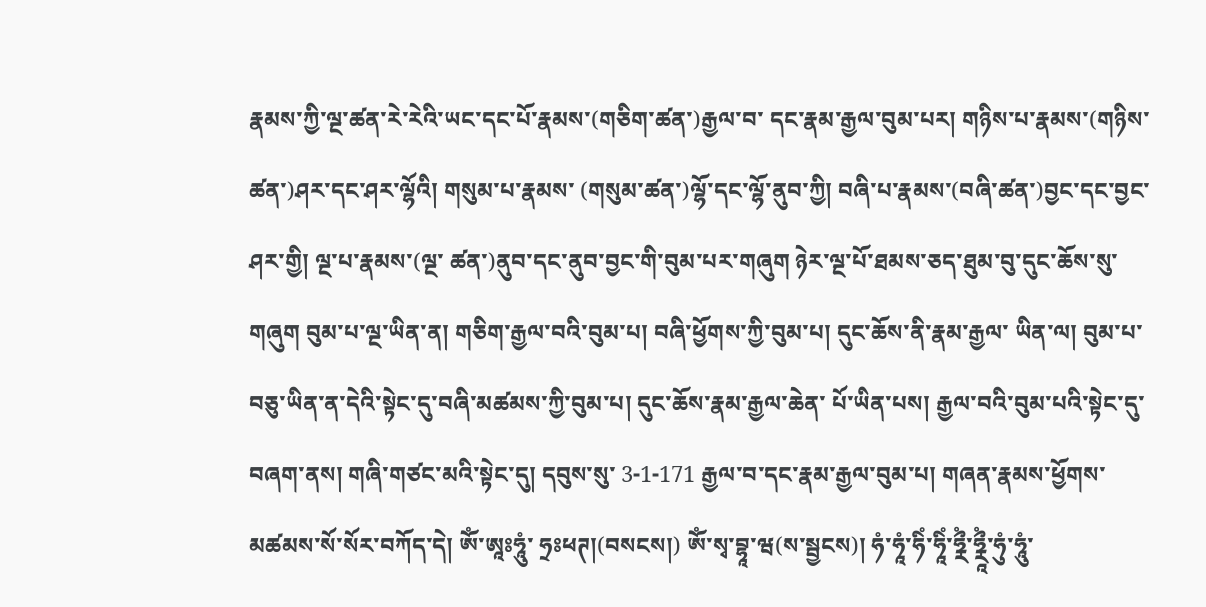རྣམས་ཀྱི་ལྔ་ཚན་རེ་རེའི་ཡང་དང་པོ་རྣམས་(གཅིག་ཚན་)རྒྱལ་བ་ དང་རྣམ་རྒྱལ་བུམ་པར། གཉིས་པ་རྣམས་(གཉིས་ཚན་)ཤར་དང་ཤར་ལྷོའི། གསུམ་པ་རྣམས་ (གསུམ་ཚན་)ལྷོ་དང་ལྷོ་ནུབ་ཀྱི། བཞི་པ་རྣམས་(བཞི་ཚན་)བྱང་དང་བྱང་ཤར་གྱི། ལྔ་པ་རྣམས་(ལྔ་ ཚན་)ནུབ་དང་ནུབ་བྱང་གི་བུམ་པར་གཞུག ཉེར་ལྔ་པོ་ཐམས་ཅད་ཐུམ་བུ་དུང་ཆོས་སུ་གཞུག བུམ་པ་ལྔ་ཡིན་ན། གཅིག་རྒྱལ་བའི་བུམ་པ། བཞི་ཕྱོགས་ཀྱི་བུམ་པ། དུང་ཆོས་ནི་རྣམ་རྒྱལ་ ཡིན་ལ། བུམ་པ་བཅུ་ཡིན་ན་དེའི་སྟེང་དུ་བཞི་མཚམས་ཀྱི་བུམ་པ། དུང་ཆོས་རྣམ་རྒྱལ་ཆེན་ པོ་ཡིན་པས། རྒྱལ་བའི་བུམ་པའི་སྟེང་དུ་བཞག་ནས། གཞི་གཙང་མའི་སྟེང་དུ། དབུས་སུ་ 3-1-171 རྒྱལ་བ་དང་རྣམ་རྒྱལ་བུམ་པ། གཞན་རྣམས་ཕྱོགས་མཚམས་སོ་སོར་བཀོད་དེ། ༀ་ཨཱཿཧཱུཾ་ ཧྲཿཕཊ།(བསངས།) ༀ་སྭ་བྷཱ་ཝ(ས་སྦྱངས)། ཧཾ་ཧཱཾ་ཧིཾ་ཧཱིཾ་ཧྼྀཾ་ཧྼཱྀཾ་ཧུཾ་ཧཱུཾ་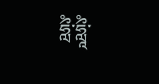ཧླྀཾ་ཧླཱྀཾ་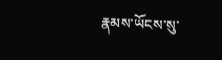རྣམས་ཡོངས་སུ་